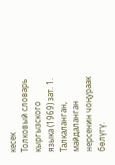кесек
Толковый словарь кыргызского языка (1969) зат. 1. Талкаланган, майдаланган нерсенин чоңураак бөлүгү.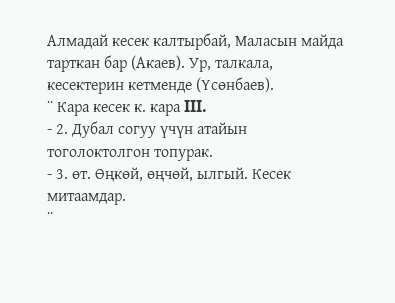Алмадай кесек калтырбай, Маласын майда тарткан бар (Акаев). Ур, талкала, кесектерин кетменде (Үсөнбаев).
¨ Кара кесек к. кара III.
- 2. Дубал согуу үчүн атайын тоголоктолгон топурак.
- 3. өт. Өңкөй, өңчөй, ылгый. Кесек митаамдар.
¨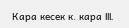Кара кесек к. кара III.